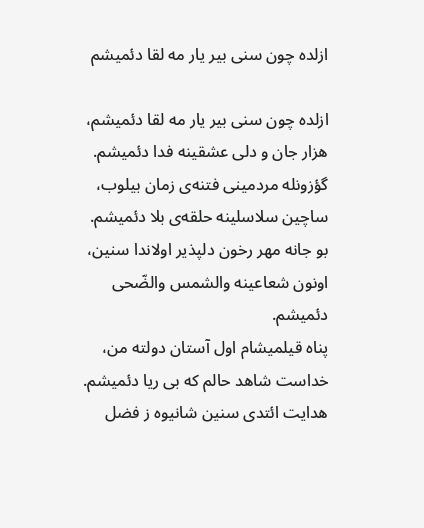ازلده چون سنی بیر یار مه لقا دئمیشم

ازلده چون سنی بیر یار مه لقا دئمیشم،
هزار جان و دلی عشقینه فدا دئمیشم.
گؤزونله مردمینی فتنه‌ی زمان بیلوب،
ساچین سلاسلینه حلقه‌ی بلا دئمیشم.
بو جانه مهر رخون دلپذیر اولاندا سنین،
اونون شعاعینه والشمس والضّحی دئمیشم.
پناه قیلمیشام اول آستان دولته من،
خداست شاهد حالم که بی ریا دئمیشم.
هدایت ائتدی سنین شانیوه ز فضل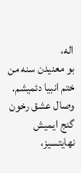اله،
بو معنیدن سنه من ختم انبیا دئمیشم.
وصال عشق رخون گنج ایمیش نهایتسیز،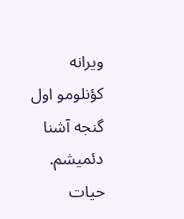ویرانه کؤنلومو اول گنجه آشنا دئمیشم.
حیات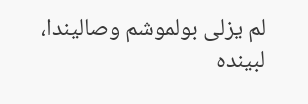لم یزلی بولموشم وصالیندا،
لبینده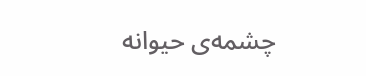چشمه‌ی حیوانه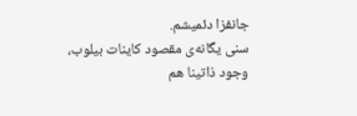جانفزا دئمیشم.
سنی یگانه‌ی مقصود کاینات بیلوب،
وجود ذاتینا هم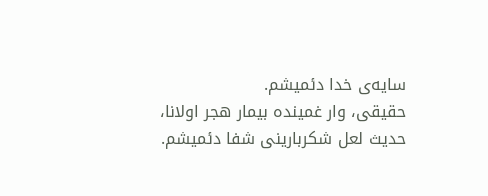سایه‌ی خدا دئمیشم.
حقیقی، وار غمینده بیمار هجر اولانا،
حدیث لعل شکربارینی شفا دئمیشم.